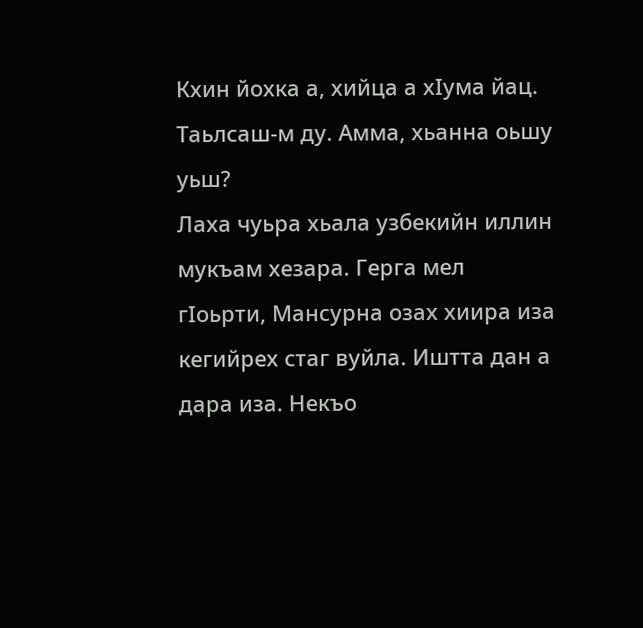Кхин йохка а, хийца а хӏума йац. Таьлсаш-м ду. Амма, хьанна оьшу уьш?
Лаха чуьра хьала узбекийн иллин мукъам хезара. Герга мел гӏоьрти, Мансурна озах хиира иза кегийрех стаг вуйла. Иштта дан а дара иза. Некъо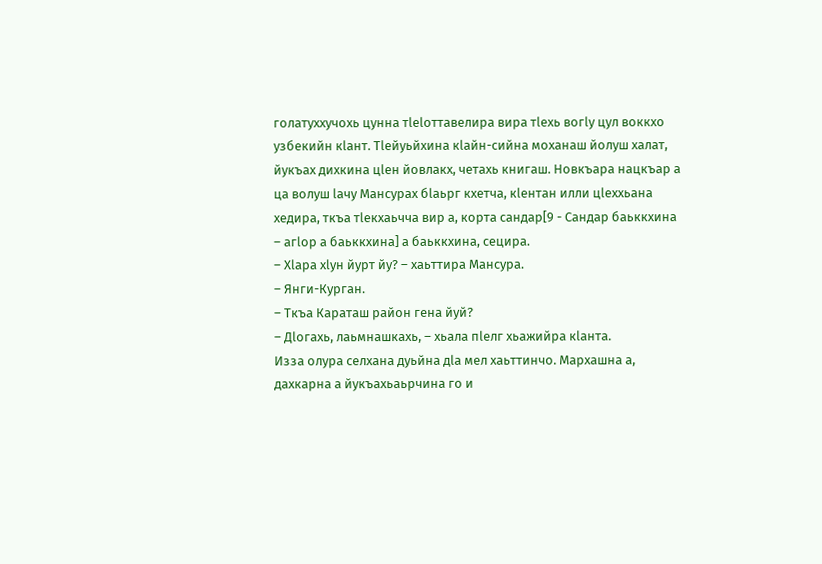голатуххучохь цунна тӏеӏоттавелира вира тӏехь вогӏу цул воккхо узбекийн кӏант. Тӏейуьйхина кӏайн-сийна моханаш йолуш халат, йукъах дихкина цӏен йовлакх, четахь книгаш. Новкъара нацкъар а ца волуш ӏачу Мансурах бӏаьрг кхетча, кӏентан илли цӏеххьана хедира, ткъа тӏекхаьчча вир а, корта сандар[9 - Сандар баьккхина – агӏор а баьккхина] а баьккхина, сецира.
– Хӏара хӏун йурт йу? – хаьттира Мансура.
– Янги-Курган.
– Ткъа Караташ район гена йуй?
– Дӏогахь, лаьмнашкахь, – хьала пӏелг хьажийра кӏанта.
Изза олура селхана дуьйна дӏа мел хаьттинчо. Мархашна а, дахкарна а йукъахьаьрчина го и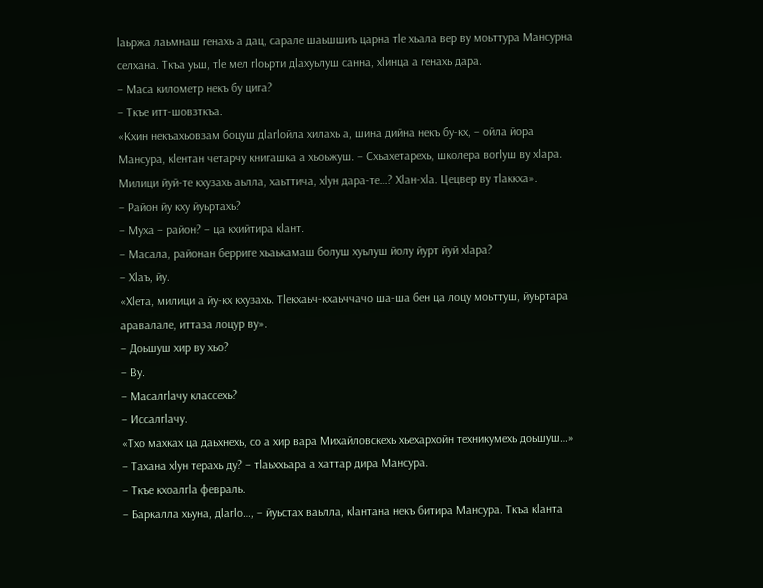ӏаьржа лаьмнаш генахь а дац, сарале шаьшшиъ царна тӏе хьала вер ву моьттура Мансурна селхана. Ткъа уьш, тӏе мел гӏоьрти дӏахуьлуш санна, хӏинца а генахь дара.
– Маса километр некъ бу цига?
– Ткъе итт-шовзткъа.
«Кхин некъахьовзам боцуш дӏагӏойла хилахь а, шина дийна некъ бу-кх, – ойла йора Мансура, кӏентан четарчу книгашка а хьоьжуш. – Схьахетарехь, школера вогӏуш ву хӏара. Милици йуй-те кхузахь аьлла, хаьттича, хӏун дара-те…? Хӏан-хӏа. Цецвер ву тӏаккха».
– Район йу кху йуьртахь?
– Муха – район? – ца кхийтира кӏант.
– Масала, районан берриге хьаькамаш болуш хуьлуш йолу йурт йуй хӏара?
– Хӏаъ, йу.
«Хӏета, милици а йу-кх кхузахь. Тӏекхаьч-кхаьччачо ша-ша бен ца лоцу моьттуш, йуьртара аравалале, иттаза лоцур ву».
– Доьшуш хир ву хьо?
– Ву.
– Масалгӏачу классехь?
– Иссалгӏачу.
«Тхо махках ца даьхнехь, со а хир вара Михайловскехь хьехархойн техникумехь доьшуш…»
– Тахана хӏун терахь ду? – тӏаьххьара а хаттар дира Мансура.
– Ткъе кхоалгӏа февраль.
– Баркалла хьуна, дӏагlo…, – йуьстах ваьлла, кӏантана некъ битира Мансура. Ткъа кӏанта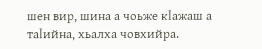шен вир, шина а чоьже кӏажаш а таӏийна, хьалха човхийра.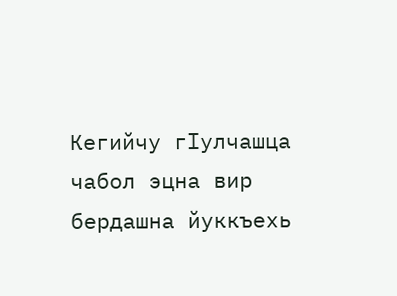Кегийчу гӏулчашца чабол эцна вир бердашна йуккъехь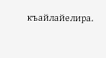къайлайелира.